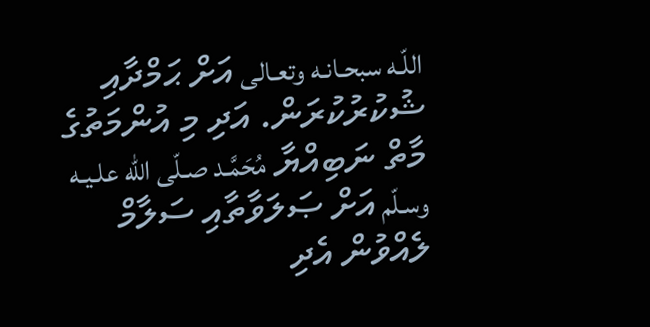اللّـه سبحـانـه وتعـالى އަށް ޙަމްދާއި ޝުކުރުކުރަން. އަދި މި އުންމަތުގެ މާތް ނަބިއްޔާ مُحَمَّـد صـلّى الله علـيـه وسـلّم އަށް ޞަލަވާތާއި ސަލާމް ލެއްވުން އެދި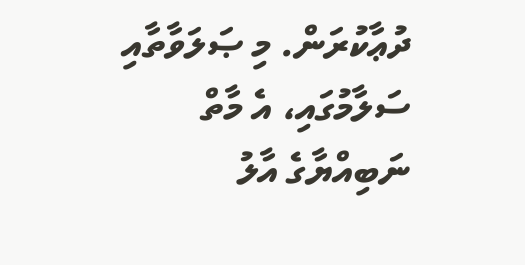ދުޢާކުރަން. މި ޞަލަވާތާއި ސަލާމުގައި، އެ މާތް ނަބިއްޔާގެ އާލު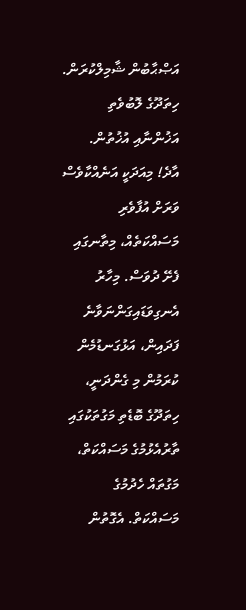އަޞްޙާބުން ޝާމިލްކުރަން.
ހިތަދޫގެ ލޮބުވެތި އަޚުންނާއި އުޚުތުން.
އާދެ! މިއަދަކީ އަނެއްކާވެސް ވަރަށް އުފާވެރި މަސައްކަތެއް، މިތާނގައި ފެށޭ ދުވަސް. މިހާރު އެނގިވަޑައިގަންނަވާނެ ފަދައިން، އަޅުގަނޑުމެން ކުރަމުން މި ގެންދަނީ، ހިތަދޫގެ ބޮޑެތި މަގުތަކުގައި ތާރުއެޅުމުގެ މަސައްކަތް، މަގުތައް ހެދުމުގެ މަސައްކަތް. އެގޮތުން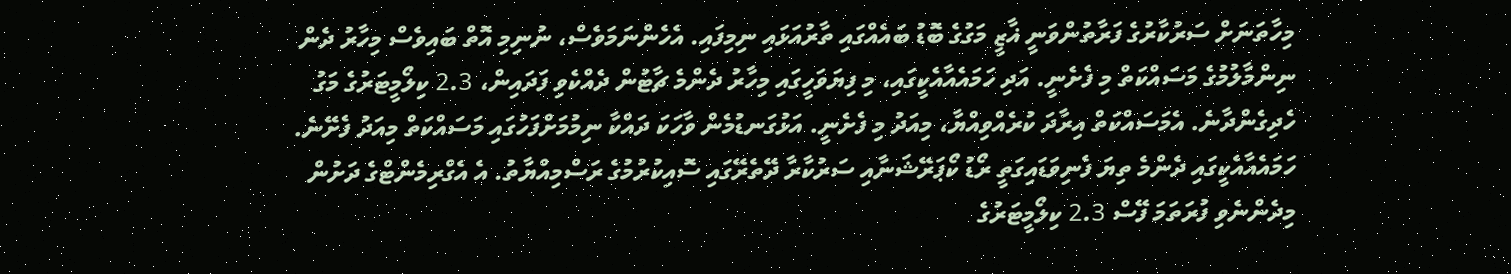މިހާތަނަށް ސަރުކާރުގެ ފަރާތުންވަނީ ޣާޒީ މަގުގެ ބޮޑު ބައެއްގައި ތާރުއަޅައި ނިމިފައި. އެހެންނަމަވެސް، ނުނިމި އޮތް ބައިވެސް މިހާރު ދެން ނިންމާލުމުގެ މަސައްކަތް މި ފެށެނީ. އަދި ހަމައެއާއެކީގައި، މި ފިޔަވަހީގައި މިހާރު ދެންމެ ޗާޓުން ދެއްކެވި ފަދައިން، 2.3 ކިލޯމީޓަރުގެ މަގު ހެދިގެންދާނެ. އެމަސައްކަތް އިރާދަ ކުރެއްވިއްޔާ، މިއަދު މި ފެށެނީ. އަޅުގަނޑުމެން ވާހަކަ ދައްކާ ނިމުމަށްފަހުގައި މަސައްކަތް މިއަދު ފެށޭނެ.
ހަމައެއާއެކީގައި ދެންމެ ތިޔަ ފެނިވަޑައިގަތީ ރޯޑު ކޯޕަރޭޝަނާއި ސަރުކާރާ ދޭތެރޭގައި ސޮއިކުރުމުގެ ރަސްމިއްޔާތު. އެ އެގްރިމެންޓްގެ ދަށުން މިދެންނެވި ފުރަތަމަ ފޭސް 2.3 ކިލޯމީޓަރުގެ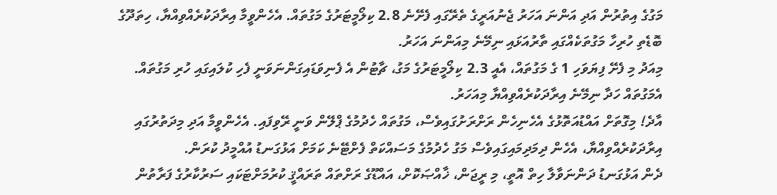މަގުގެ އިތުރުން އަދި އަންނަ އަހަރު ޖެނުއަރީގެ ތެރޭގައި ފެށޭނެ 2.8 ކިލޯމީޓަރުގެ މަގުތައް. އެހެންވީމާ އިރާދަކުރެއްވިއްޔާ، ހިތަދޫގެ ބޮޑެތި ހުރިހާ މަގުތަކެއްގައި ތާރުއަޅައި ނިމޭނެ މިއަންނަ އަހަރު.
މިއަދު މި ފެށޭ ފިޔަވަހި 1 ގެ މަގުތައް، އެއީ 2.3 ކިލޯމީޓަރުގެ މަގު، ޗާޓުން އެ ފެނިވަޑައިގަންނަވަނީ ފެހި ކުލައިގައި ހުރި މަގުތައް. އެމަގުތައް ހަދާ ނިމޭނެ އިރާދަކުރެއްވިއްޔާ މިއަހަރު.
އާދެ! މިގޮތަށް އައްޑުއަތޮޅުގެ އެހެނިހެން ރަށްރަށުގައިވެސް، މަގުތައް ހެދުމުގެ ޕްލޭން ވަނީ ރޭވިފައި. އެހެންވީމާ އަދި މިދަތުރުގައި އިރާދަކުރެއްވިއްޔާ، އެހެން ދިމަދިމައިގައިވެސް މަގު ހެދުމުގެ މަސައްކަތް ފެށްޓޭނެ ކަމަށް އަޅުގަނޑު އުއްމީދު ކުރަން.
ދެން އަޅުގަނޑު ދަންނަވާލާ ހިތް އޮތީ، މި ރީޖަން، ޚާއްޞަކޮށް، އައްޑޫގެ ރަށްތައް ތަރައްޤީ ކުރުމަށްޓަކައި ސަރުކާރުގެ ފަރާތުން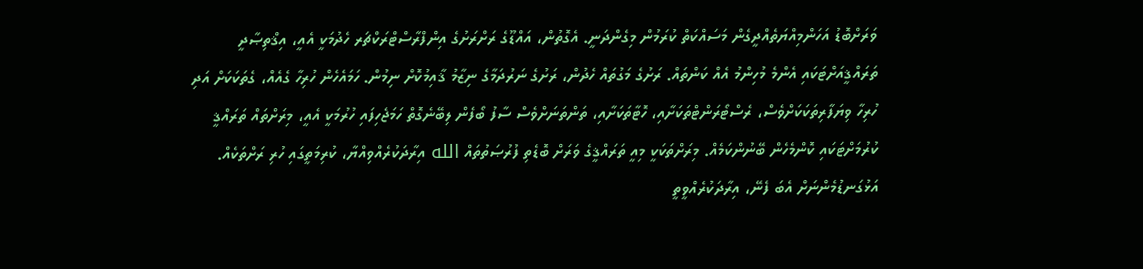ވަރަށްބޮޑު އަހަންމިއްޔަތެއްދީގެން މަސައްކަތް ކުރަމުން މިގެންދަނީ. އެގޮތުން، އައްޑޫގެ ރަށްރަށުގެ އިންފްރާސްޓްރަކްޗަރ ހެދުމަކީ އެއީ، އިޤްތިޞާދީ ތަރައްޤީއަށްޓަކައި އެންމެ މުހިންމު އެއް ކަންތައް. ރަށުގެ މަގުތައް ހެދުން، ރަށުގެ ނަރުދަމާގެ ނިޒާމު ޤާއިމުކޮށް ނިމުން. ހަމައެހެން ހުރިހާ ގެއެއް، ގެތަކަކަށް އަދި ހުރިހާ ވިޔަފާރިތަކަކަށްވެސް، ރެސްޓޯރަންޓްތަކަށާއި، ހޮޓާތަކަށާއި، ތަންތަނަށްވެސް ސާފު ބޯފެން ލިބޭނެގޮތް ހަމަޖެހިފައި ހުރުމަކީ އެއީ، މިރަށްތައް ތަރައްޤީ ކުރުމަށްޓަކައި ކޮންމެހެން ބޭނުންކަމެއް. މިރަށްތަކަކީ މިއީ ތަރައްޤީގެ ވަރަށް ބޮޑެތި ފުރުޞަތުތައް الله އިރާދަކުރެއްވިއްޔާ، ކުރިމަތީގައި ހުރި ރަށްތަކެއް. އަޅުގަނޑުމެންނަށް އެބަ ފެނޭ، އިރާދަކުރެއްވީތީ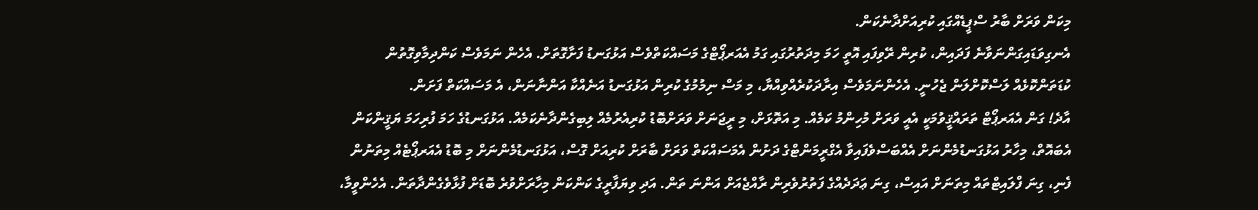މިކަން ވަރަށް ބާރު ސްޕީޑެއްގައި ކުރިއަށްދާނެކަން.
އެނގިވަޑައިގަންނަވާނެ ފަދައިން، ކުރިން ރޭވިފައި އޮތީ ހަމަ މިދަތުރުގައި ގަމު އެއަރޕޯޓްގެ މަސައްކަތްވެސް އަޅުގަނޑު ފަށާގޮތަށް. އެހެން ނަމަވެސް ކަންދިމާވިގޮތުން ކުޑަތަންކޮޅެއް ލަސްކޮށްލަން ޖެހުނީ. އެހެންނަމަވެސް އިރާދަކުރެއްވިއްޔާ، މި މަސް ނިމުމުގެ ކުރިން އަޅުގަނޑު އަނެއްކާ އަންނާނަން، އެ މަސައްކަތް ފަށަން.
އާދެ! ގަން އެއަރޕޯޓް ތަރައްޤީވުމަކީ އެއީ ވަރަށް މުހިންމު ކަމެއް. މި އަތޮޅަށް، މި ރީޖަނަށް ވަރަށްބޮޑު ކުރިއެރުމެއް ލިބިގެންދާނެކަމެއް. އަޅުގަނޑުގެ ހަމަ ފުރިހަމަ ޔަޤީންކަން އެބައޮތް، މިހާރު އަޅުގަނޑުމެންނަށް އެއްބަސްވެފައިވާ އެގްރީމަންޓްގެ ދަށުން އެމަސައްކަތް ވަރަށް ބާރަށް ކުރިއަށް ގޮސް، އަޅުގަނޑުމެންނަށް މި ބޮޑު އެއަރޕޯޓެއް މިތަނުން ފެނި، ގިނަ ފްލައިޓްތައް މިތަނަށް އައިސް، ގިނަ ޢަދަދެއްގެ ފަތުރުވެރިން ރާއްޖެއަށް އަންނަ ތަން. އަދި ވިޔަފާރީގެ ކަންކަން މިހާރަށްވުރެ ބޮޑަށް ފުޅާވެގެންދާތަން. އެހެންވީމާ،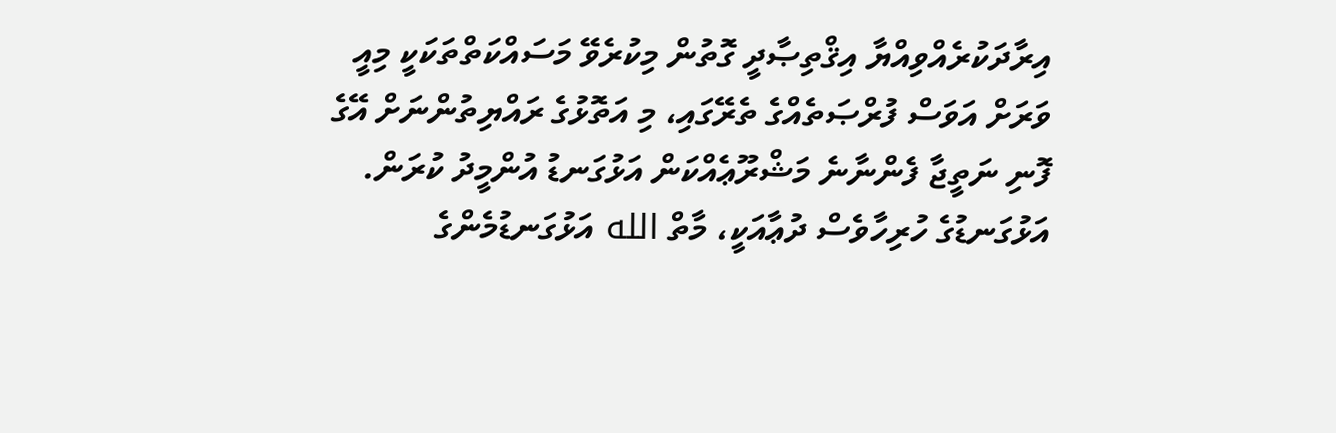އިރާދަކުރެއްވިއްޔާ އިޤްތިޞާދީ ގޮތުން މިކުރެވޭ މަސައްކަތްތަކަކީ މިއީ ވަރަށް އަވަސް ފުރްޞަތެއްގެ ތެރޭގައި، މި އަތޮޅުގެ ރައްޔިތުންނަށް އޭގެ ފޮނި ނަތީޖާ ފެންނާނެ މަޝްރޫޢެއްކަން އަޅުގަނޑު އުންމީދު ކުރަން.
އަޅުގަނޑުގެ ހުރިހާވެސް ދުޢާއަކީ، މާތް الله އަޅުގަނޑުމެންގެ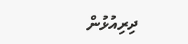ދިރިއުޅުން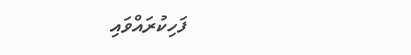ފަހިކުރައްވައި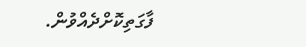ފާގަތިކޮށްދެއްވުން.